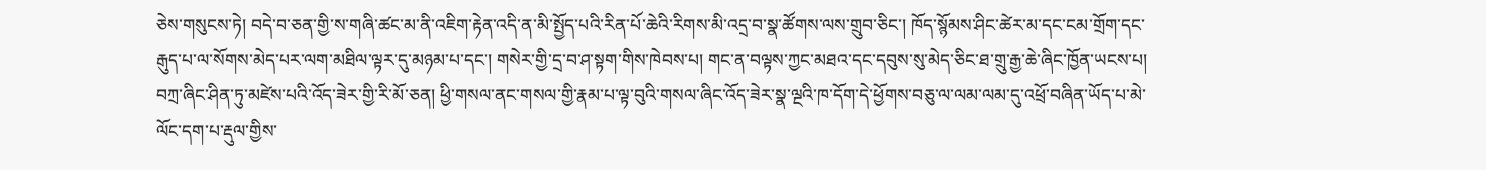ཅེས་གསུངས་ཏེ། བདེ་བ་ཅན་གྱི་ས་གཞི་ཚང་མ་ནི་འཇིག་རྟེན་འདི་ན་མི་སྤྱོད་པའི་རིན་པོ་ཆེའི་རིགས་མི་འདྲ་བ་སྣ་ཚོགས་ལས་གྲུབ་ཅིང་། ཁོད་སྙོམས་ཤིང་ཚེར་མ་དང་ངམ་གྲོག་དང་རྒུད་པ་ལ་སོགས་མེད་པར་ལག་མཐིལ་ལྟར་དུ་མཉམ་པ་དང་། གསེར་གྱི་དྲ་བ་ཤ་སྟག་གིས་ཁེབས་པ། གང་ན་བལྟས་ཀྱང་མཐའ་དང་དབུས་སུ་མེད་ཅིང་ཐ་གྲུ་རྒྱ་ཆེ་ཞིང་ཁྱོན་ཡངས་པ། བཀྲ་ཞིང་ཤིན་ཏུ་མཛེས་པའི་འོད་ཟེར་གྱི་རི་མོ་ཅན། ཕྱི་གསལ་ནང་གསལ་གྱི་རྣམ་པ་ལྟ་བུའི་གསལ་ཞིང་འོད་ཟེར་སྣ་ལྔའི་ཁ་དོག་དེ་ཕྱོགས་བཅུ་ལ་ལམ་ལམ་དུ་འཕྲོ་བཞིན་ཡོད་པ་མེ་ལོང་དག་པ་རྡུལ་གྱིས་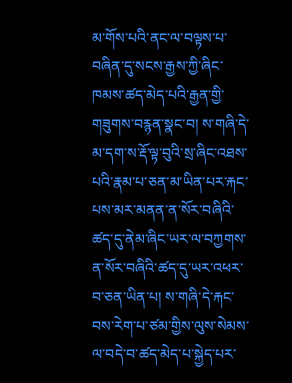མ་གོས་པའི་ནང་ལ་བལྟས་པ་བཞིན་དུ་སངས་རྒྱས་ཀྱི་ཞིང་ཁམས་ཚད་མེད་པའི་རྒྱན་གྱི་གཟུགས་བརྙན་སྣང་བ། ས་གཞི་དེ་མ་དག་ས་རྡོ་ལྟ་བུའི་སྲ་ཞིང་འཐས་པའི་རྣམ་པ་ཅན་མ་ཡིན་པར་རྐང་པས་མར་མནན་ན་སོར་བཞིའི་ཚད་དུ་ནེམ་ཞིང་ཡར་ལ་བཀྱགས་ན་སོར་བཞིའི་ཚད་དུ་ཡར་འཕར་བ་ཅན་ཡིན་པ། ས་གཞི་དེ་རྐང་བས་རེག་པ་ཙམ་གྱིས་ལུས་སེམས་ལ་བདེ་བ་ཚད་མེད་པ་སྐྱེད་པར་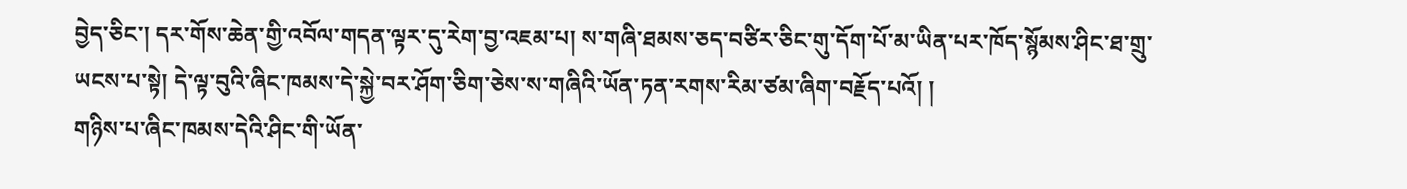བྱེད་ཅིང་། དར་གོས་ཆེན་གྱི་འབོལ་གདན་ལྟར་དུ་རེག་བྱ་འཇམ་པ། ས་གཞི་ཐམས་ཅད་བཙིར་ཅིང་གུ་དོག་པོ་མ་ཡིན་པར་ཁོད་སྙོམས་ཤིང་ཐ་གྲུ་ཡངས་པ་སྟེ། དེ་ལྟ་བུའི་ཞིང་ཁམས་དེ་སྐྱེ་བར་ཤོག་ཅིག་ཅེས་ས་གཞིའི་ཡོན་ཏན་རགས་རིམ་ཙམ་ཞིག་བརྗོད་པའོ། །
གཉིས་པ་ཞིང་ཁམས་དེའི་ཤིང་གི་ཡོན་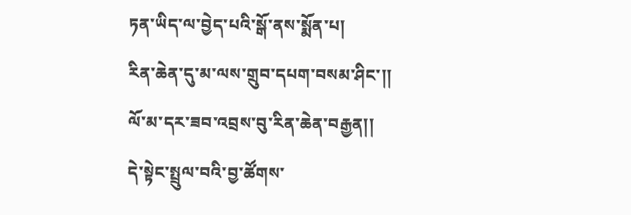ཏན་ཡིད་ལ་བྱེད་པའི་སྒོ་ནས་སྨོན་པ།
རིན་ཆེན་དུ་མ་ལས་གྲུབ་དཔག་བསམ་ཤིང་།།
ལོ་མ་དར་ཟབ་འབྲས་བུ་རིན་ཆེན་བརྒྱན།།
དེ་སྟེང་སྤྲུལ་བའི་བྱ་ཚོགས་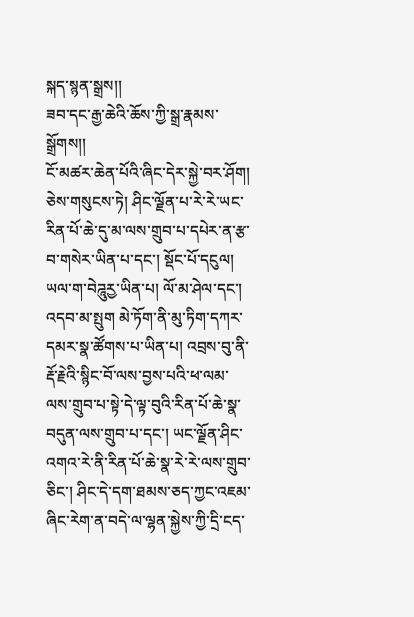སྐད་སྙན་སྒྲས།།
ཟབ་དང་རྒྱ་ཆེའི་ཆོས་ཀྱི་སྒྲ་རྣམས་སྒྲོགས།།
ངོ་མཚར་ཆེན་པོའི་ཞིང་དེར་སྐྱེ་བར་ཤོག།
ཅེས་གསུངས་ཏེ། ཤིང་ལྗོན་པ་རེ་རེ་ཡང་རིན་པོ་ཆེ་དུ་མ་ལས་གྲུབ་པ་དཔེར་ན་རྩ་བ་གསེར་ཡིན་པ་དང་། སྡོང་པོ་དངུལ། ཡལ་ག་བེཌཱུརྱ་ཡིན་པ། ལོ་མ་ཤེལ་དང་། འདབ་མ་སྤུག མེ་ཏོག་ནི་མུ་ཏིག་དཀར་དམར་སྣ་ཚོགས་པ་ཡིན་པ། འབྲས་བུ་ནི་རྡོ་རྗེའི་སྙིང་བོ་ལས་བྱས་པའི་ཕ་ལམ་ལས་གྲུབ་པ་སྟེ་དེ་ལྟ་བུའི་རིན་པོ་ཆེ་སྣ་བདུན་ལས་གྲུབ་པ་དང་། ཡང་ལྗོན་ཤིང་འགའ་རེ་ནི་རིན་པོ་ཆེ་སྣ་རེ་རེ་ལས་གྲུབ་ཅིང་། ཤིང་དེ་དག་ཐམས་ཅད་ཀྱང་འཇམ་ཞིང་རེག་ན་བདེ་ལ་ལྷན་སྐྱེས་ཀྱི་དྲི་ངད་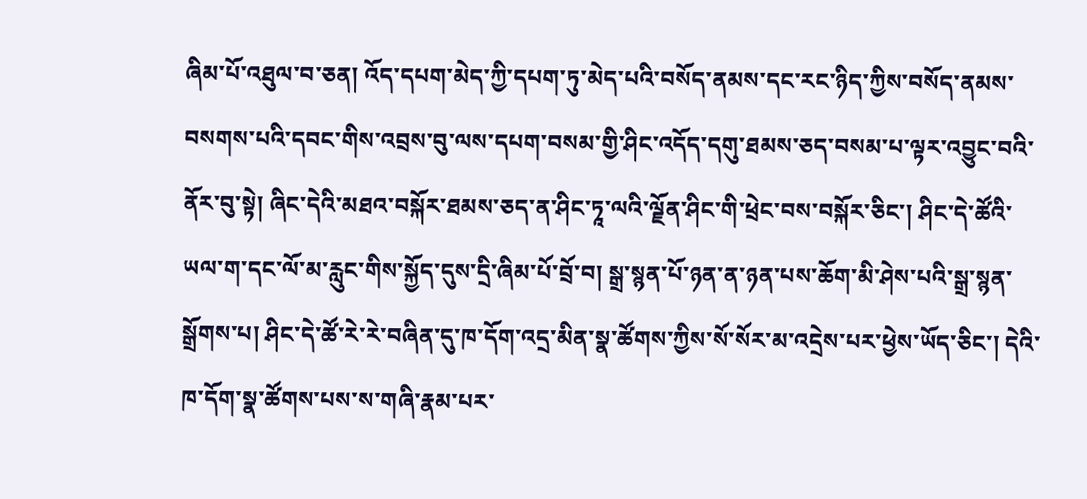ཞིམ་པོ་འཐུལ་བ་ཅན། འོད་དཔག་མེད་ཀྱི་དཔག་ཏུ་མེད་པའི་བསོད་ནམས་དང་རང་ཉིད་ཀྱིས་བསོད་ནམས་བསགས་པའི་དབང་གིས་འབྲས་བུ་ལས་དཔག་བསམ་གྱི་ཤིང་འདོད་དགུ་ཐམས་ཅད་བསམ་པ་ལྟར་འབྱུང་བའི་ནོར་བུ་སྟེ། ཞིང་དེའི་མཐའ་བསྐོར་ཐམས་ཅད་ན་ཤིང་ཏཱ་ལའི་ལྗོན་ཤིང་གི་ཕྲེང་བས་བསྐོར་ཅིང་། ཤིང་དེ་ཚོའི་ཡལ་ག་དང་ལོ་མ་རླུང་གིས་སྐྱོད་དུས་དྲི་ཞིམ་པོ་བྲོ་བ། སྒྲ་སྙན་པོ་ཉན་ན་ཉན་པས་ཆོག་མི་ཤེས་པའི་སྒྲ་སྙན་སྒྲོགས་པ། ཤིང་དེ་ཚོ་རེ་རེ་བཞིན་དུ་ཁ་དོག་འདྲ་མིན་སྣ་ཚོགས་ཀྱིས་སོ་སོར་མ་འདྲེས་པར་ཕྱེས་ཡོད་ཅིང་། དེའི་ཁ་དོག་སྣ་ཚོགས་པས་ས་གཞི་རྣམ་པར་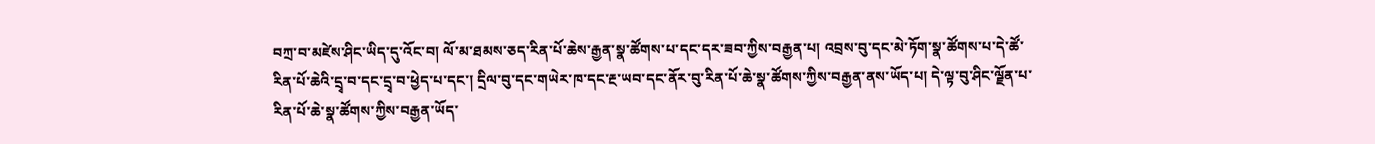བཀྲ་བ་མཛེས་ཤིང་ཡིད་དུ་འོང་བ། ལོ་མ་ཐམས་ཅད་རིན་པོ་ཆེས་རྒྱན་སྣ་ཚོགས་པ་དང་དར་ཟབ་ཀྱིས་བརྒྱན་པ། འབྲས་བུ་དང་མེ་ཏོག་སྣ་ཚོགས་པ་དེ་ཚོ་རིན་པོ་ཆེའི་དྲྭ་བ་དང་དྲྭ་བ་ཕྱེད་པ་དང་། དྲིལ་བུ་དང་གཡེར་ཁ་དང་རྔ་ཡབ་དང་ནོར་བུ་རིན་པོ་ཆེ་སྣ་ཚོགས་ཀྱིས་བརྒྱན་ནས་ཡོད་པ། དེ་ལྟ་བུ་ཤིང་ལྗོན་པ་རིན་པོ་ཆེ་སྣ་ཚོགས་ཀྱིས་བརྒྱན་ཡོད་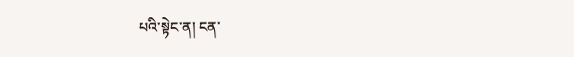པའི་སྟེང་ན། ངན་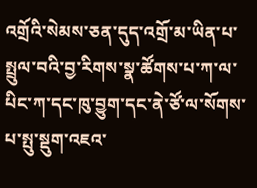འགྲོའི་སེམས་ཅན་དུད་འགྲོ་མ་ཡིན་པ་སྤྲུལ་བའི་བྱ་རིགས་སྣ་ཚོགས་པ་ཀ་ལ་པིང་ཀ་དང་ཁུ་བྱུག་དང་ནེ་ཙོ་ལ་སོགས་པ་སྤུ་སྡུག་འཇའ་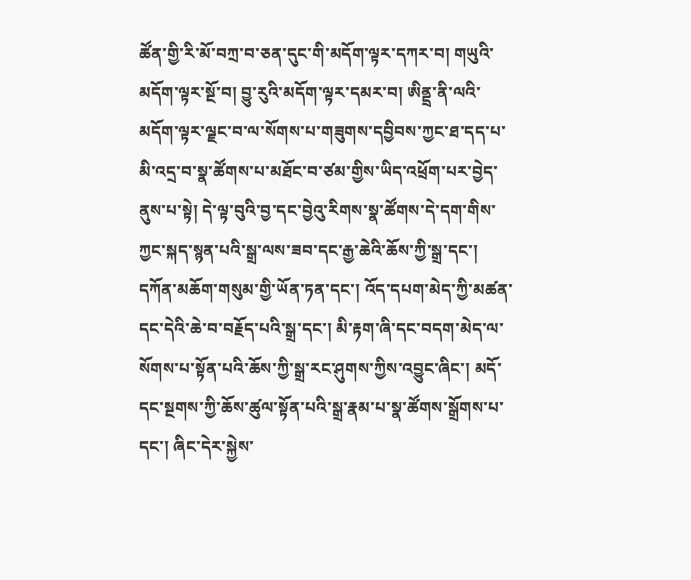ཚོན་གྱི་རི་མོ་བཀྲ་བ་ཅན་དུང་གི་མདོག་ལྟར་དཀར་བ། གཡུའི་མདོག་ལྟར་སྔོ་བ། བྱུ་རུའི་མདོག་ལྟར་དམར་བ། ཨིནྡྲ་ནི་ལའི་མདོག་ལྟར་ལྗང་བ་ལ་སོགས་པ་གཟུགས་དབྱིབས་ཀྱང་ཐ་དད་པ་མི་འདྲ་བ་སྣ་ཚོགས་པ་མཐོང་བ་ཙམ་གྱིས་ཡིད་འཕྲོག་པར་བྱེད་ནུས་པ་སྟེ། དེ་ལྟ་བུའི་བྱ་དང་བྱེའུ་རིགས་སྣ་ཚོགས་དེ་དག་གིས་ཀྱང་སྐད་སྙན་པའི་སྒྲ་ལས་ཟབ་དང་རྒྱ་ཆེའི་ཆོས་ཀྱི་སྒྲ་དང་། དཀོན་མཆོག་གསུམ་གྱི་ཡོན་ཏན་དང་། འོད་དཔག་མེད་ཀྱི་མཚན་དང་དེའི་ཆེ་བ་བརྗོད་པའི་སྒྲ་དང་། མི་རྟག་ཞི་དང་བདག་མེད་ལ་སོགས་པ་སྟོན་པའི་ཆོས་ཀྱི་སྒྲ་རང་ཤུགས་ཀྱིས་འབྱུང་ཞིང་། མདོ་དང་སྔགས་ཀྱི་ཆོས་ཚུལ་སྟོན་པའི་སྒྲ་རྣམ་པ་སྣ་ཚོགས་སྒྲོགས་པ་དང་། ཞིང་དེར་སྐྱེས་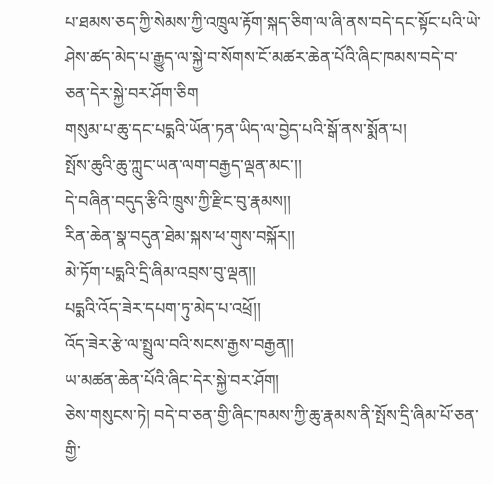པ་ཐམས་ཅད་ཀྱི་སེམས་ཀྱི་འཁྲུལ་རྟོག་སྐད་ཅིག་ལ་ཞི་ནས་བདེ་དང་སྟོང་པའི་ཡེ་ཤེས་ཚད་མེད་པ་རྒྱུད་ལ་སྐྱེ་བ་སོགས་ངོ་མཚར་ཆེན་པོའི་ཞིང་ཁམས་བདེ་བ་ཅན་དེར་སྐྱེ་བར་ཤོག་ཅིག
གསུམ་པ་ཆུ་དང་པདྨའི་ཡོན་ཏན་ཡིད་ལ་བྱེད་པའི་སྒོ་ནས་སྨོན་པ།
སྤོས་ཆུའི་ཆུ་ཀླུང་ཡན་ལག་བརྒྱད་ལྡན་མང་།།
དེ་བཞིན་བདུད་རྩིའི་ཁྲུས་ཀྱི་རྫིང་བུ་རྣམས།།
རིན་ཆེན་སྣ་བདུན་ཐེམ་སྐས་ཕ་གུས་བསྐོར།།
མེ་ཏོག་པདྨའི་དྲི་ཞིམ་འབྲས་བུ་ལྡན།།
པདྨའི་འོད་ཟེར་དཔག་ཏུ་མེད་པ་འཕྲོ།།
འོད་ཟེར་རྩེ་ལ་སྤྲུལ་བའི་སངས་རྒྱས་བརྒྱན།།
ཡ་མཚན་ཆེན་པོའི་ཞིང་དེར་སྐྱེ་བར་ཤོག།
ཅེས་གསུངས་ཏེ། བདེ་བ་ཅན་གྱི་ཞིང་ཁམས་ཀྱི་ཆུ་རྣམས་ནི་སྤོས་དྲི་ཞིམ་པོ་ཅན་གྱི་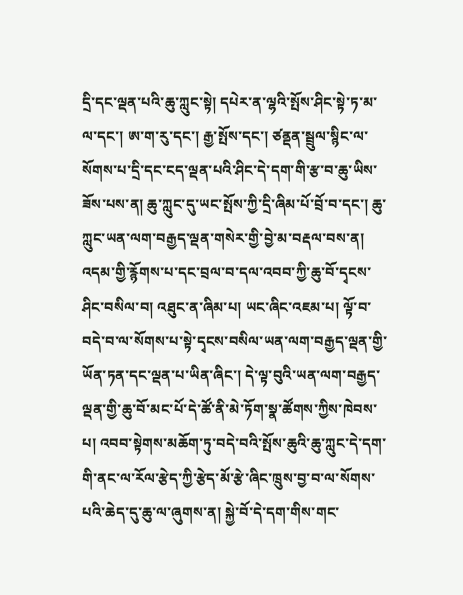དྲི་དང་ལྡན་པའི་ཆུ་ཀླུང་སྟེ། དཔེར་ན་ལྷའི་སྤོས་ཤིང་སྟེ་ཏ་མ་ལ་དང་། ཨ་ག་རུ་དང་། རྒྱ་སྤོས་དང་། ཙནྡན་སྦྲུལ་སྙིང་ལ་སོགས་པ་དྲི་དང་ངད་ལྡན་པའི་ཤིང་དེ་དག་གི་རྩ་བ་ཆུ་ཡིས་ཟོས་པས་ན། ཆུ་ཀླུང་དུ་ཡང་སྤོས་ཀྱི་དྲི་ཞིམ་པོ་བྲོ་བ་དང་། ཆུ་ཀླུང་ཡན་ལག་བརྒྱད་ལྡན་གསེར་གྱི་བྱེ་མ་བརྡལ་བས་ན། འདམ་གྱི་རྙོགས་པ་དང་བྲལ་བ་དལ་འབབ་ཀྱི་ཆུ་བོ་དྭངས་ཤིང་བསིལ་བ། འཐུང་ན་ཞིམ་པ། ཡང་ཞིང་འཇམ་པ། ལྟོ་བ་བདེ་བ་ལ་སོགས་པ་སྟེ་དྭངས་བསིལ་ཡན་ལག་བརྒྱད་ལྡན་གྱི་ཡོན་ཏན་དང་ལྡན་པ་ཡིན་ཞིང་། དེ་ལྟ་བུའི་ཡན་ལག་བརྒྱད་ལྡན་གྱི་ཆུ་བོ་མང་པོ་དེ་ཚོ་ནི་མེ་ཏོག་སྣ་ཚོགས་ཀྱིས་ཁེབས་པ། འབབ་སྟེགས་མཆོག་ཏུ་བདེ་བའི་སྤོས་ཆུའི་ཆུ་ཀླུང་དེ་དག་གི་ནང་ལ་རོལ་རྩེད་ཀྱི་རྩེད་མོ་རྩེ་ཞིང་ཁྲུས་བྱ་བ་ལ་སོགས་པའི་ཆེད་དུ་ཆུ་ལ་ཞུགས་ན། སྐྱེ་བོ་དེ་དག་གིས་གང་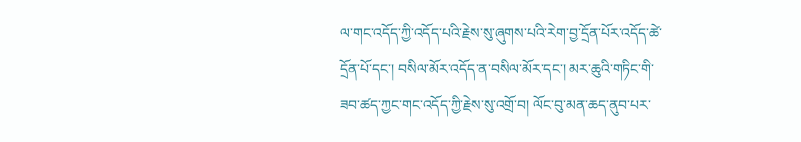ལ་གང་འདོད་ཀྱི་འདོད་པའི་རྗེས་སུ་ཞུགས་པའི་རེག་བྱ་དྲོན་པོར་འདོད་ཚེ་དྲོན་པོ་དང་། བསིལ་མོར་འདོད་ན་བསིལ་མོར་དང་། མར་ཆུའི་གཏིང་གི་ཟབ་ཚད་ཀྱང་གང་འདོད་ཀྱི་རྗེས་སུ་འགྲོ་བ། ལོང་བུ་མན་ཆད་ནུབ་པར་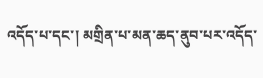འདོད་པ་དང་། མགྲིན་པ་མན་ཆད་ནུབ་པར་འདོད་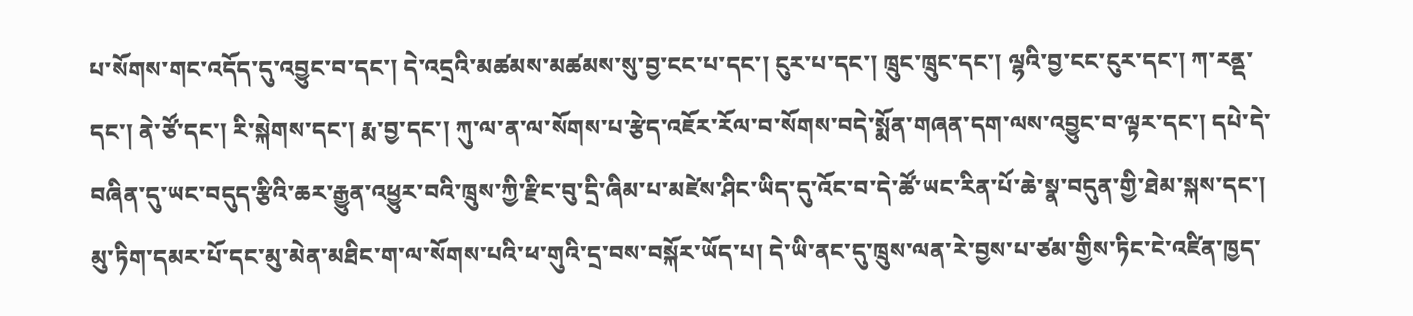པ་སོགས་གང་འདོད་དུ་འབྱུང་བ་དང་། དེ་འདྲའི་མཚམས་མཚམས་སུ་བྱ་ངང་པ་དང་། ངུར་པ་དང་། ཁྲུང་ཁྲུང་དང་། ལྷའི་བྱ་ངང་ངུར་དང་། ཀ་རནྡ་དང་། ནེ་ཙོ་དང་། རི་སྐེགས་དང་། རྨ་བྱ་དང་། ཀུ་ལ་ན་ལ་སོགས་པ་རྩེད་འཇོར་རོལ་བ་སོགས་བདེ་སྨོན་གཞན་དག་ལས་འབྱུང་བ་ལྟར་དང་། དཔེ་དེ་བཞིན་དུ་ཡང་བདུད་རྩིའི་ཆར་རྒྱུན་འཕྱུར་བའི་ཁྲུས་ཀྱི་རྫིང་བུ་དྲི་ཞིམ་པ་མཛེས་ཤིང་ཡིད་དུ་འོང་བ་དེ་ཚོ་ཡང་རིན་པོ་ཆེ་སྣ་བདུན་གྱི་ཐེམ་སྐས་དང་། མུ་ཏིག་དམར་པོ་དང་མུ་མེན་མཐིང་ག་ལ་སོགས་པའི་ཕ་གུའི་དྲ་བས་བསྐོར་ཡོད་པ། དེ་ཡི་ནང་དུ་ཁྲུས་ལན་རེ་བྱས་པ་ཙམ་གྱིས་ཏིང་ངེ་འཛིན་ཁྱད་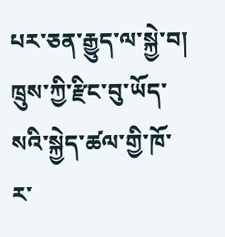པར་ཅན་རྒྱུད་ལ་སྐྱེ་བ། ཁྲུས་ཀྱི་རྫིང་བུ་ཡོད་སའི་སྐྱེད་ཚལ་གྱི་ཁོ་ར་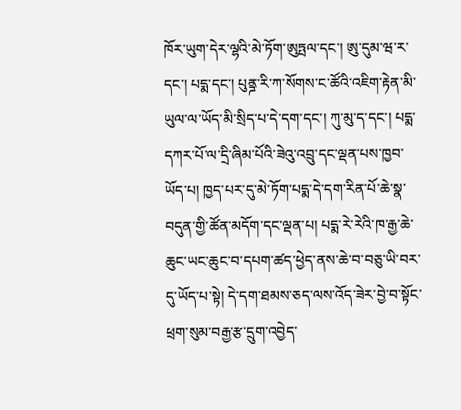ཁོར་ཡུག་དེར་ལྷའི་མེ་ཏོག་ཨུཏྤལ་དང་། ཨུ་དུམ་ཝ་ར་དང་། པདྨ་དང་། པུནྜ་རི་ཀ་སོགས་ང་ཚོའི་འཇིག་རྟེན་མི་ཡུལ་ལ་ཡོད་མི་སྲིད་པ་དེ་དག་དང་། ཀུ་མུ་ད་དང་། པདྨ་དཀར་པོ་ལ་དྲི་ཞིམ་པོའི་ཟེའུ་འབྲུ་དང་ལྡན་པས་ཁྱབ་ཡོད་པ། ཁྱད་པར་དུ་མེ་ཏོག་པདྨ་དེ་དག་རིན་པོ་ཆེ་སྣ་བདུན་གྱི་ཚོན་མདོག་དང་ལྡན་པ། པདྨ་རེ་རེའི་ཁ་རྒྱ་ཆེ་ཆུང་ཡང་ཆུང་བ་དཔག་ཚད་ཕྱེད་ནས་ཆེ་བ་བཅུ་ཡི་བར་དུ་ཡོད་པ་སྟེ། དེ་དག་ཐམས་ཅད་ལས་འོད་ཟེར་བྱེ་བ་སྟོང་ཕྲག་སུམ་བརྒྱ་རྩ་དྲུག་འབྱེད་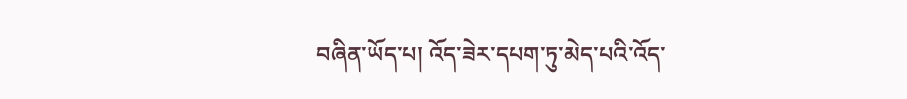བཞིན་ཡོད་པ། འོད་ཟེར་དཔག་ཏུ་མེད་པའི་འོད་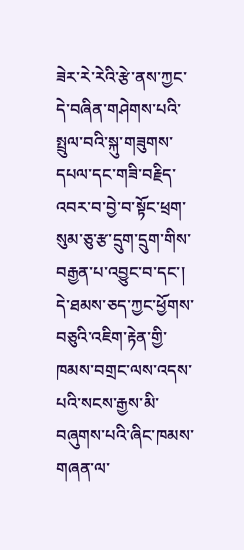ཟེར་རེ་རེའི་རྩེ་ནས་ཀྱང་དེ་བཞིན་གཤེགས་པའི་སྤྲུལ་བའི་སྐུ་གཟུགས་དཔལ་དང་གཟི་བརྗིད་འབར་བ་བྱེ་བ་སྟོང་ཕྲག་སུམ་ཅུ་རྩ་དྲུག་དྲུག་གིས་བརྒྱན་པ་འབྱུང་བ་དང་། དེ་ཐམས་ཅད་ཀྱང་ཕྱོགས་བཅུའི་འཇིག་རྟེན་གྱི་ཁམས་བགྲང་ལས་འདས་པའི་སངས་རྒྱས་མི་བཞུགས་པའི་ཞིང་ཁམས་གཞན་ལ་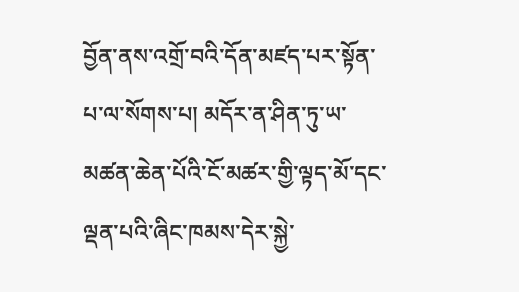བྱོན་ནས་འགྲོ་བའི་དོན་མཛད་པར་སྟོན་པ་ལ་སོགས་པ། མདོར་ན་ཤིན་ཏུ་ཡ་མཚན་ཆེན་པོའི་ངོ་མཚར་གྱི་ལྟད་མོ་དང་ལྡན་པའི་ཞིང་ཁམས་དེར་སྐྱེ་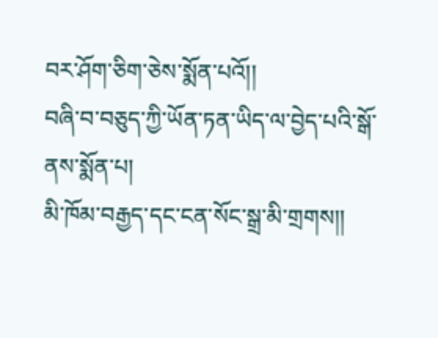བར་ཤོག་ཅིག་ཅེས་སྨོན་པའོ།།
བཞི་བ་བཅུད་ཀྱི་ཡོན་ཏན་ཡིད་ལ་བྱེད་པའི་སྒོ་ནས་སྨོན་པ།
མི་ཁོམ་བརྒྱད་དང་ངན་སོང་སྒྲ་མི་གྲགས།།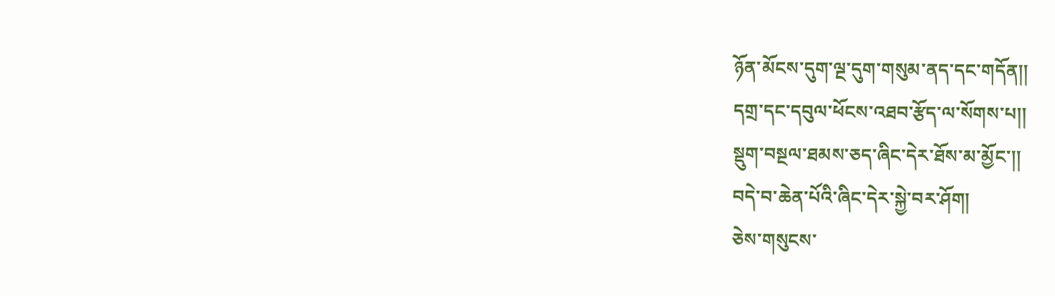ཉོན་མོངས་དུག་ལྔ་དུག་གསུམ་ནད་དང་གདོན།།
དགྲ་དང་དབུལ་ཕོངས་འཐབ་རྩོད་ལ་སོགས་པ།།
སྡུག་བསྔལ་ཐམས་ཅད་ཞིང་དེར་ཐོས་མ་མྱོང་།།
བདེ་བ་ཆེན་པོའི་ཞིང་དེར་སྐྱེ་བར་ཤོག།
ཅེས་གསུངས་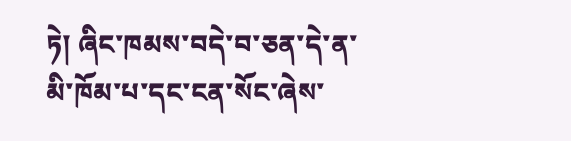ཏེ། ཞིང་ཁམས་བདེ་བ་ཅན་དེ་ན་མི་ཁོམ་པ་དང་ངན་སོང་ཞེས་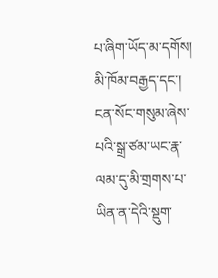པ་ཞིག་ཡོད་མ་དགོས། མི་ཁོམ་བརྒྱད་དང་། ངན་སོང་གསུམ་ཞེས་པའི་སྒྲ་ཙམ་ཡང་རྣ་ལམ་དུ་མི་གྲགས་པ་ཡིན་ན་དེའི་སྡུག་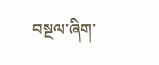བསྔལ་ཞིག་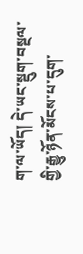ག་ལ་ཡོད། དེ་ཡང་སྡུག་བསྔལ་གྱི་རྒྱུ་ཉོན་མོངས་པ་དུག་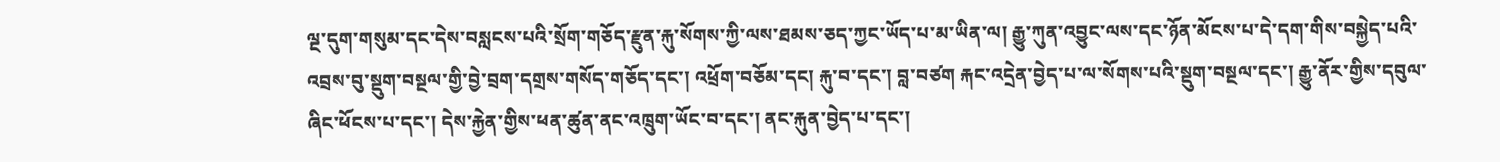ལྔ་དུག་གསུམ་དང་དེས་བསླངས་པའི་སྲོག་གཅོད་རྫུན་རྐུ་སོགས་ཀྱི་ལས་ཐམས་ཅད་ཀྱང་ཡོད་པ་མ་ཡིན་ལ། རྒྱུ་ཀུན་འབྱུང་ལས་དང་ཉོན་མོངས་པ་དེ་དག་གིས་བསྐྱེད་པའི་འབྲས་བུ་སྡུག་བསྔལ་གྱི་བྱེ་བྲག་དགྲས་གསོད་གཅོད་དང་། འཕྲོག་བཅོམ་དང། རྐུ་བ་དང་། བླ་བཙག རྐང་འདྲེན་བྱེད་པ་ལ་སོགས་པའི་སྡུག་བསྔལ་དང་། རྒྱུ་ནོར་གྱིས་དབུལ་ཞིང་ཕོངས་པ་དང་། དེས་རྐྱེན་གྱིས་ཕན་ཚུན་ནང་འཁྲུག་ཡོང་བ་དང་། ནང་རྐུན་བྱེད་པ་དང་།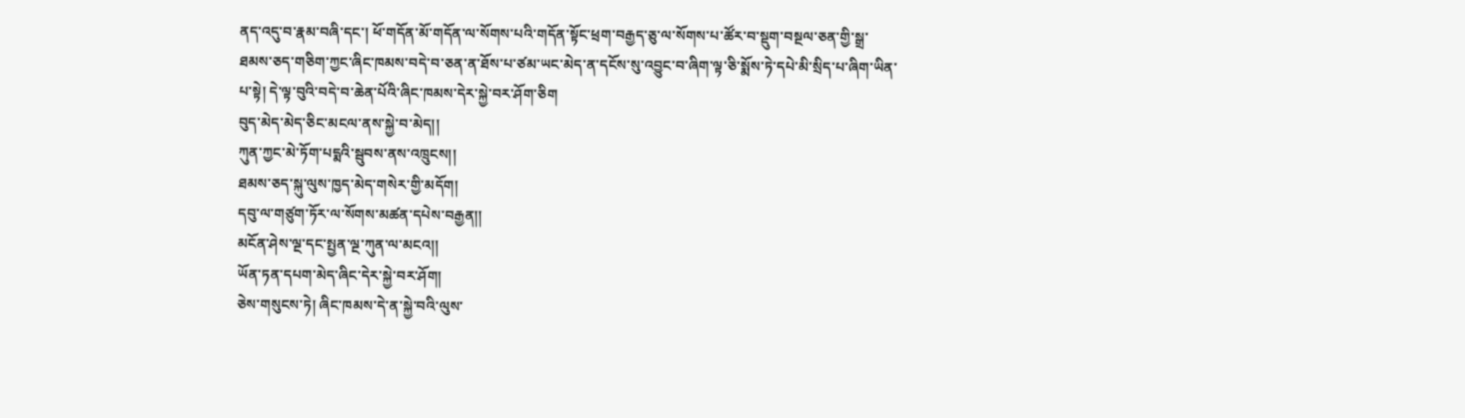ནད་འདུ་བ་རྣམ་བཞི་དང་། ཕོ་གདོན་མོ་གདོན་ལ་སོགས་པའི་གདོན་སྟོང་ཕྲག་བརྒྱད་ཅུ་ལ་སོགས་པ་ཚོར་བ་སྡུག་བསྔལ་ཅན་གྱི་སྒྲ་ཐམས་ཅད་གཅིག་ཀྱང་ཞིང་ཁམས་བདེ་བ་ཅན་ན་ཐོས་པ་ཙམ་ཡང་མེད་ན་དངོས་སུ་འབྱུང་བ་ཞིག་ལྟ་ཅི་སྨོས་ཏེ་དཔེ་མི་སྲིད་པ་ཞིག་ཡིན་པ་སྟེ། དེ་ལྟ་བུའི་བདེ་བ་ཆེན་པོའི་ཞིང་ཁམས་དེར་སྐྱེ་བར་ཤོག་ཅིག
བུད་མེད་མེད་ཅིང་མངལ་ནས་སྐྱེ་བ་མེད།།
ཀུན་ཀྱང་མེ་ཏོག་པདྨའི་སྦུབས་ནས་འཁྲུངས།།
ཐམས་ཅད་སྐུ་ལུས་ཁྱད་མེད་གསེར་གྱི་མདོག།
དབུ་ལ་གཙུག་ཏོར་ལ་སོགས་མཚན་དཔེས་བརྒྱན།།
མངོན་ཤེས་ལྔ་དང་སྤྱན་ལྔ་ཀུན་ལ་མངའ།།
ཡོན་ཏན་དཔག་མེད་ཞིང་དེར་སྐྱེ་བར་ཤོག།
ཅེས་གསུངས་ཏེ། ཞིང་ཁམས་དེ་ན་སྐྱེ་བའི་ལུས་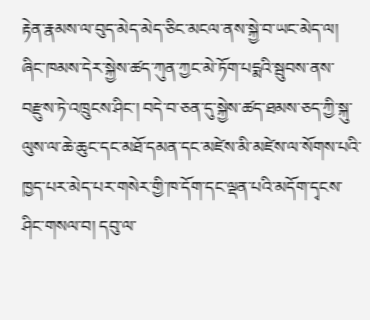རྟེན་རྣམས་ལ་བུད་མེད་མེད་ཅིང་མངལ་ནས་སྐྱེ་བ་ཡང་མེད་ལ། ཞིང་ཁམས་དེར་སྐྱེས་ཚད་ཀུན་ཀྱང་མེ་ཏོག་པདྨའི་སྦུབས་ནས་བརྫུས་ཏེ་འཁྲུངས་ཤིང་། བདེ་བ་ཅན་དུ་སྐྱེས་ཚད་ཐམས་ཅད་ཀྱི་སྐུ་ལུས་ལ་ཆེ་ཆུང་དང་མཐོ་དམན་དང་མཛེས་མི་མཛེས་ལ་སོགས་པའི་ཁྱད་པར་མེད་པར་གསེར་གྱི་ཁ་དོག་དང་ལྡན་པའི་མདོག་དྭངས་ཤིང་གསལ་བ། དབུ་ལ་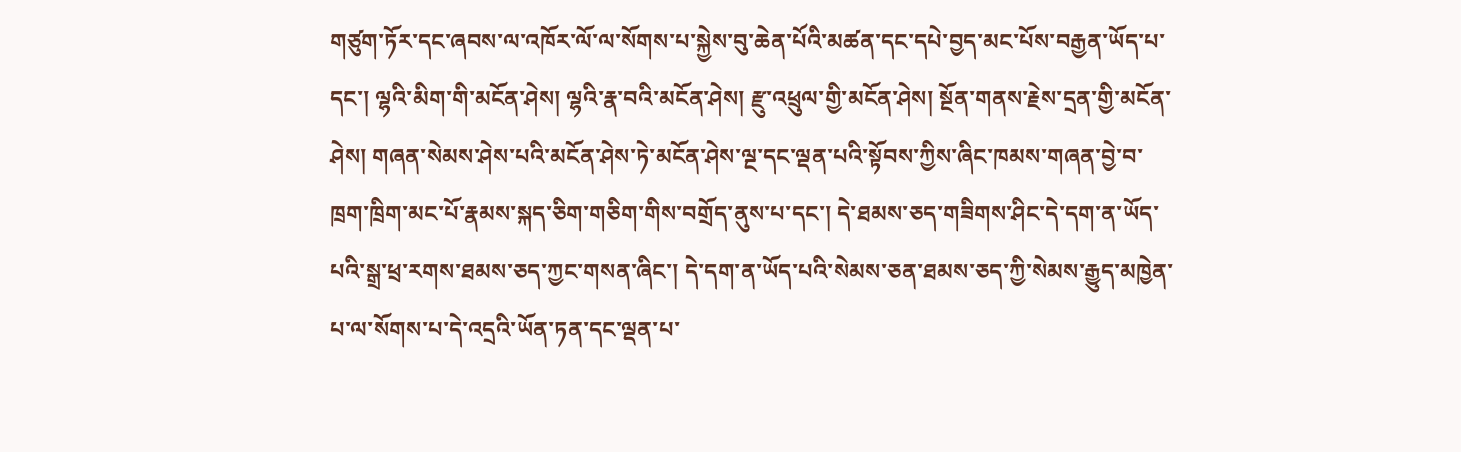གཙུག་ཏོར་དང་ཞབས་ལ་འཁོར་ལོ་ལ་སོགས་པ་སྐྱེས་བུ་ཆེན་པོའི་མཚན་དང་དཔེ་བྱད་མང་པོས་བརྒྱན་ཡོད་པ་དང་། ལྷའི་མིག་གི་མངོན་ཤེས། ལྷའི་རྣ་བའི་མངོན་ཤེས། རྫུ་འཕྲུལ་གྱི་མངོན་ཤེས། སྔོན་གནས་རྗེས་དྲན་གྱི་མངོན་ཤེས། གཞན་སེམས་ཤེས་པའི་མངོན་ཤེས་ཏེ་མངོན་ཤེས་ལྔ་དང་ལྡན་པའི་སྟོབས་ཀྱིས་ཞིང་ཁམས་གཞན་བྱེ་བ་ཁྲག་ཁྲིག་མང་པོ་རྣམས་སྐད་ཅིག་གཅིག་གིས་བགྲོད་ནུས་པ་དང་། དེ་ཐམས་ཅད་གཟིགས་ཤིང་དེ་དག་ན་ཡོད་པའི་སྒྲ་ཕྲ་རགས་ཐམས་ཅད་ཀྱང་གསན་ཞིང་། དེ་དག་ན་ཡོད་པའི་སེམས་ཅན་ཐམས་ཅད་ཀྱི་སེམས་རྒྱུད་མཁྱེན་པ་ལ་སོགས་པ་དེ་འདྲའི་ཡོན་ཏན་དང་ལྡན་པ་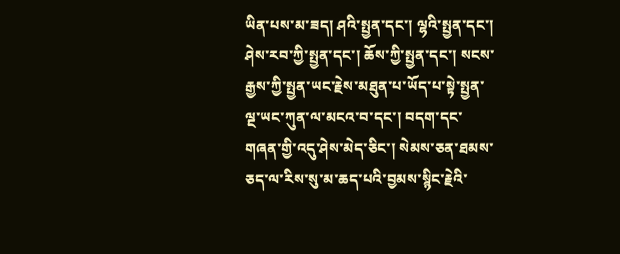ཡིན་པས་མ་ཟད། ཤའི་སྤྱན་དང་། ལྷའི་སྤྱན་དང་། ཤེས་རབ་ཀྱི་སྤྱན་དང་། ཆོས་ཀྱི་སྤྱན་དང་། སངས་རྒྱས་ཀྱི་སྤྱན་ཡང་རྗེས་མཐུན་པ་ཡོད་པ་སྟེ་སྤྱན་ལྔ་ཡང་ཀུན་ལ་མངའ་བ་དང་། བདག་དང་གཞན་གྱི་འདུ་ཤེས་མེད་ཅིང་། སེམས་ཅན་ཐམས་ཅད་ལ་རིས་སུ་མ་ཆད་པའི་བྱམས་སྙིང་རྗེའི་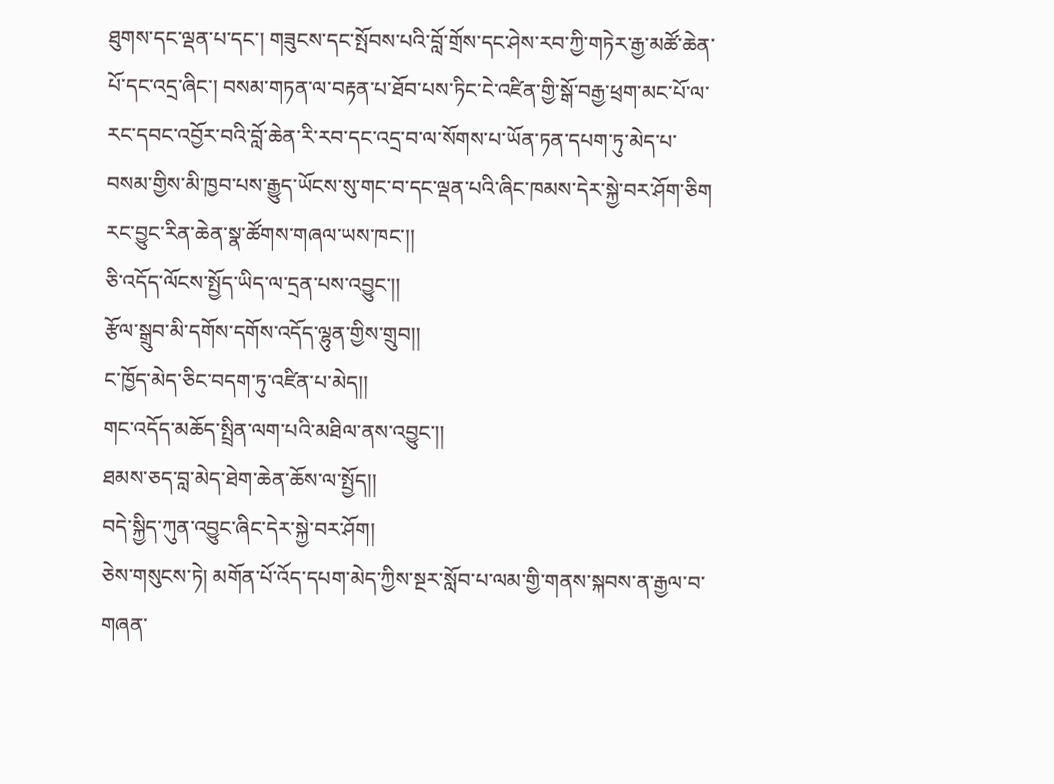ཐུགས་དང་ལྡན་པ་དང་། གཟུངས་དང་སྤོབས་པའི་བློ་གྲོས་དང་ཤེས་རབ་ཀྱི་གཏེར་རྒྱ་མཚོ་ཆེན་པོ་དང་འདྲ་ཞིང་། བསམ་གཏན་ལ་བརྟན་པ་ཐོབ་པས་ཏིང་ངེ་འཛིན་གྱི་སྒོ་བརྒྱ་ཕྲག་མང་པོ་ལ་རང་དབང་འབྱོར་བའི་བློ་ཆེན་རི་རབ་དང་འདྲ་བ་ལ་སོགས་པ་ཡོན་ཏན་དཔག་ཏུ་མེད་པ་བསམ་གྱིས་མི་ཁྱབ་པས་རྒྱུད་ཡོངས་སུ་གང་བ་དང་ལྡན་པའི་ཞིང་ཁམས་དེར་སྐྱེ་བར་ཤོག་ཅིག
རང་བྱུང་རིན་ཆེན་སྣ་ཚོགས་གཞལ་ཡས་ཁང་།།
ཅི་འདོད་ལོངས་སྤྱོད་ཡིད་ལ་དྲན་པས་འབྱུང་།།
རྩོལ་སྒྲུབ་མི་དགོས་དགོས་འདོད་ལྷུན་གྱིས་གྲུབ།།
ང་ཁྱོད་མེད་ཅིང་བདག་ཏུ་འཛིན་པ་མེད།།
གང་འདོད་མཆོད་སྤྲིན་ལག་པའི་མཐིལ་ནས་འབྱུང་།།
ཐམས་ཅད་བླ་མེད་ཐེག་ཆེན་ཆོས་ལ་སྤྱོད།།
བདེ་སྐྱིད་ཀུན་འབྱུང་ཞིང་དེར་སྐྱེ་བར་ཤོག།
ཅེས་གསུངས་ཏེ། མགོན་པོ་འོད་དཔག་མེད་ཀྱིས་སྔར་སློབ་པ་ལམ་གྱི་གནས་སྐབས་ན་རྒྱལ་བ་གཞན་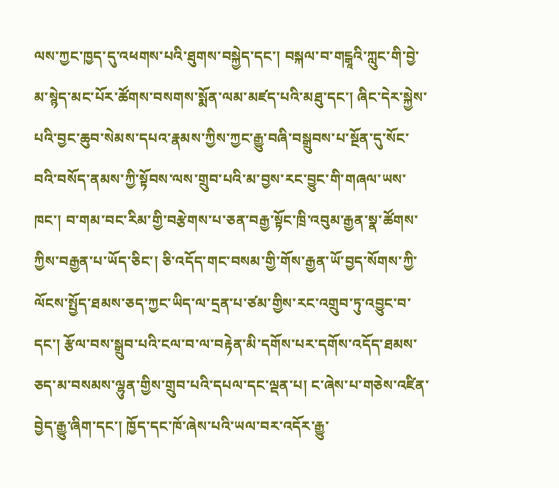ལས་ཀྱང་ཁྱད་དུ་འཕགས་པའི་ཐུགས་བསྐྱེད་དང་། བསྐལ་བ་གངྒཱའི་ཀླུང་གི་བྱེ་མ་སྙེད་མང་པོར་ཚོགས་བསགས་སྨོན་ལམ་མཛད་པའི་མཐུ་དང་། ཞིང་དེར་སྐྱེས་པའི་བྱང་ཆུབ་སེམས་དཔའ་རྣམས་ཀྱིས་ཀྱང་རྒྱུ་བཞི་བསྒྲུབས་པ་སྔོན་དུ་སོང་བའི་བསོད་ནམས་ཀྱི་སྟོབས་ལས་གྲུབ་པའི་མ་བྱས་རང་བྱུང་གི་གཞལ་ཡས་ཁང་། བ་གམ་བང་རིམ་གྱི་བརྩེགས་པ་ཅན་བརྒྱ་སྟོང་ཁྲི་འབུམ་རྒྱན་སྣ་ཚོགས་ཀྱིས་བརྒྱན་པ་ཡོད་ཅིང་། ཅི་འདོད་གང་བསམ་གྱི་གོས་རྒྱན་ཡོ་བྱད་སོགས་ཀྱི་ལོངས་སྤྱོད་ཐམས་ཅད་ཀྱང་ཡིད་ལ་དྲན་པ་ཙམ་གྱིས་རང་འགྲུབ་ཏུ་འབྱུང་བ་དང་། རྩོལ་བས་སྒྲུབ་པའི་ངལ་བ་ལ་བརྟེན་མི་དགོས་པར་དགོས་འདོད་ཐམས་ཅད་མ་བསམས་ལྷུན་གྱིས་གྲུབ་པའི་དཔལ་དང་ལྡན་པ། ང་ཞེས་པ་གཅེས་འཛིན་བྱེད་རྒྱུ་ཞིག་དང་། ཁྱོད་དང་ཁོ་ཞེས་པའི་ཡལ་བར་འདོར་རྒྱུ་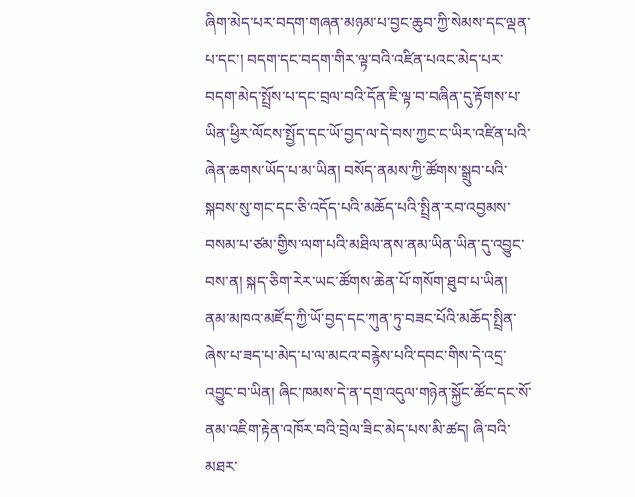ཞིག་མེད་པར་བདག་གཞན་མཉམ་པ་བྱང་ཆུབ་ཀྱི་སེམས་དང་ལྡན་པ་དང་། བདག་དང་བདག་གིར་ལྟ་བའི་འཛིན་པའང་མེད་པར་བདག་མེད་སྤྲོས་པ་དང་བྲལ་བའི་དོན་ཇི་ལྟ་བ་བཞིན་དུ་རྟོགས་པ་ཡིན་ཕྱིར་ལོངས་སྤྱོད་དང་ཡོ་བྱད་ལ་དེ་བས་ཀྱང་ང་ཡིར་འཛིན་པའི་ཞེན་ཆགས་ཡོད་པ་མ་ཡིན། བསོད་ནམས་ཀྱི་ཚོགས་སྒྲུབ་པའི་སྐབས་སུ་གང་དང་ཅི་འདོད་པའི་མཆོད་པའི་སྤྲིན་རབ་འབྱམས་བསམ་པ་ཙམ་གྱིས་ལག་པའི་མཐིལ་ནས་ནམ་ཡིན་ཡིན་དུ་འབྱུང་བས་ན། སྐད་ཅིག་རེར་ཡང་ཚོགས་ཆེན་པོ་གསོག་ཐུབ་པ་ཡིན། ནམ་མཁའ་མཛོད་ཀྱི་ཡོ་བྱད་དང་ཀུན་ཏུ་བཟང་པོའི་མཆོད་སྤྲིན་ཞེས་པ་ཟད་པ་མེད་པ་ལ་མངའ་བརྙེས་པའི་དབང་གིས་དེ་འདྲ་འབྱུང་བ་ཡིན། ཞིང་ཁམས་དེ་ན་དགྲ་འདུལ་གཉེན་སྐྱོང་ཚོང་དང་སོ་ནམ་འཇིག་རྟེན་འཁོར་བའི་བྲེལ་ཟིང་མེད་པས་མི་ཚད། ཞི་བའི་མཐར་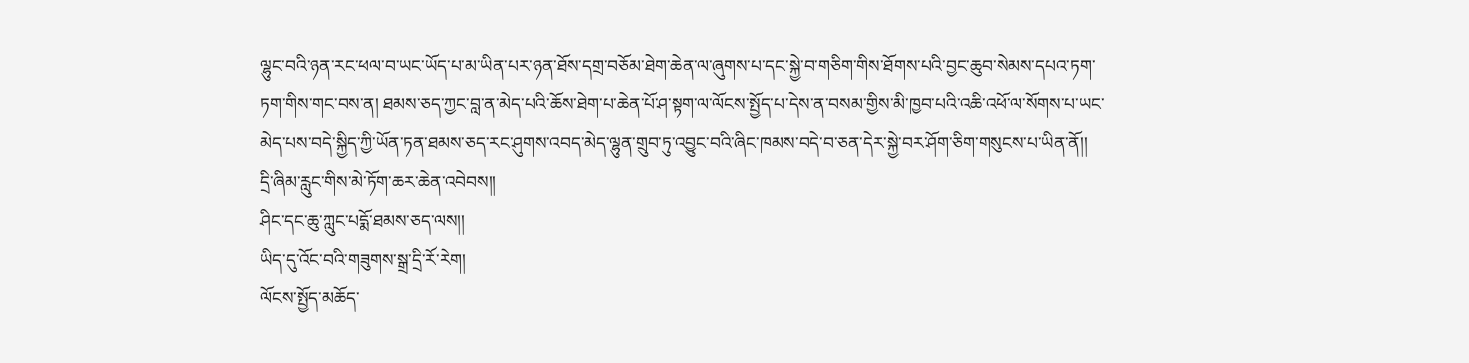ལྷུང་བའི་ཉན་རང་ཕལ་བ་ཡང་ཡོད་པ་མ་ཡིན་པར་ཉན་ཐོས་དགྲ་བཅོམ་ཐེག་ཆེན་ལ་ཞུགས་པ་དང་སྐྱེ་བ་གཅིག་གིས་ཐོགས་པའི་བྱང་ཆུབ་སེམས་དཔའ་ཏག་ཏག་གིས་གང་བས་ན། ཐམས་ཅད་ཀྱང་བླ་ན་མེད་པའི་ཆོས་ཐེག་པ་ཆེན་པོ་ཤ་སྟག་ལ་ལོངས་སྤྱོད་པ་དེས་ན་བསམ་གྱིས་མི་ཁྱབ་པའི་འཆི་འཕོ་ལ་སོགས་པ་ཡང་མེད་པས་བདེ་སྐྱིད་ཀྱི་ཡོན་ཏན་ཐམས་ཅད་རང་ཤུགས་འབད་མེད་ལྷུན་གྲུབ་ཏུ་འབྱུང་བའི་ཞིང་ཁམས་བདེ་བ་ཅན་དེར་སྐྱེ་བར་ཤོག་ཅིག་གསུངས་པ་ཡིན་ནོ།།
དྲི་ཞིམ་རླུང་གིས་མེ་ཏོག་ཆར་ཆེན་འབེབས།།
ཤིང་དང་ཆུ་ཀླུང་པདྨོ་ཐམས་ཅད་ལས།།
ཡིད་དུ་འོང་བའི་གཟུགས་སྒྲ་དྲི་རོ་རེག།
ལོངས་སྤྱོད་མཆོད་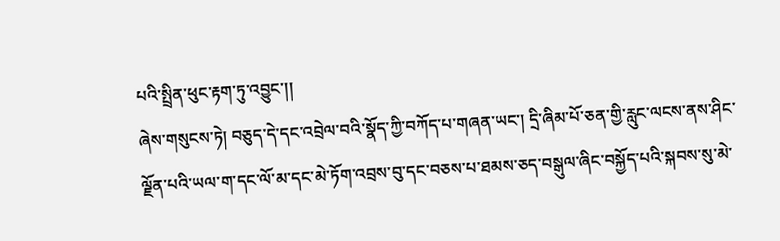པའི་སྤྲིན་ཕུང་རྟག་ཏུ་འབྱུང་།།
ཞེས་གསུངས་ཏེ། བཅུད་དེ་དང་འབྲེལ་བའི་སྣོད་ཀྱི་བཀོད་པ་གཞན་ཡང་། དྲི་ཞིམ་པོ་ཅན་གྱི་རླུང་ལངས་ནས་ཤིང་ལྗོན་པའི་ཡལ་ག་དང་ལོ་མ་དང་མེ་ཏོག་འབྲས་བུ་དང་བཅས་པ་ཐམས་ཅད་བསྒུལ་ཞིང་བསྐྱོད་པའི་སྐབས་སུ་མེ་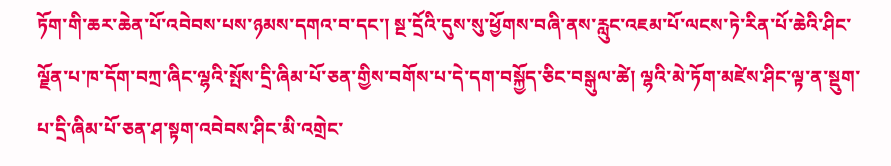ཏོག་གི་ཆར་ཆེན་པོ་འབེབས་པས་ཉམས་དགའ་བ་དང་། སྔ་དྲོའི་དུས་སུ་ཕྱོགས་བཞི་ནས་རླུང་འཇམ་པོ་ལངས་ཏེ་རིན་པོ་ཆེའི་ཤིང་ལྗོན་པ་ཁ་དོག་བཀྲ་ཞིང་ལྷའི་སྤོས་དྲི་ཞིམ་པོ་ཅན་གྱིས་བགོས་པ་དེ་དག་བསྐྱོད་ཅིང་བསྒུལ་ཚེ། ལྷའི་མེ་ཏོག་མཛེས་ཤིང་ལྟ་ན་སྡུག་པ་དྲི་ཞིམ་པོ་ཅན་ཤ་སྟག་འབེབས་ཤིང་མི་འགྲེང་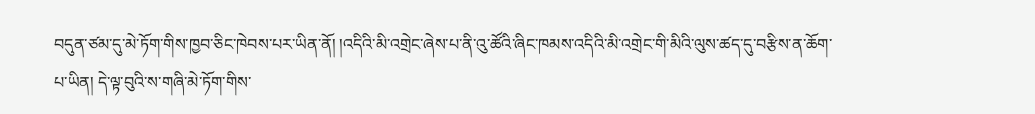བདུན་ཙམ་དུ་མེ་ཏོག་གིས་ཁྱབ་ཅིང་ཁེབས་པར་ཡིན་ནོ། །འདིའི་མི་འགྲེང་ཞེས་པ་ནི་འུ་ཚོའི་ཞིང་ཁམས་འདིའི་མི་འགྲེང་གི་མིའི་ལུས་ཚད་དུ་བརྩིས་ན་ཆོག་པ་ཡིན། དེ་ལྟ་བུའི་ས་གཞི་མེ་ཏོག་གིས་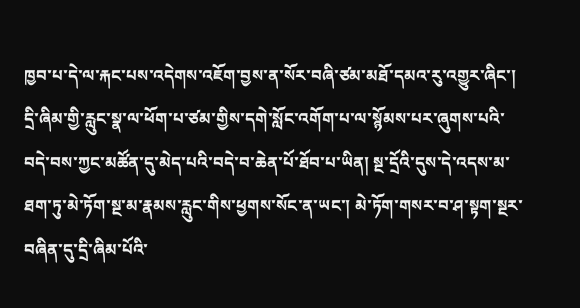ཁྱབ་པ་དེ་ལ་རྐང་པས་འདེགས་འཇོག་བྱས་ན་སོར་བཞི་ཙམ་མཐོ་དམའ་རུ་འགྱུར་ཞིང་། དྲི་ཞིམ་གྱི་རླུང་སྣ་ལ་ཕོག་པ་ཙམ་གྱིས་དགེ་སློང་འགོག་པ་ལ་སྙོམས་པར་ཞུགས་པའི་བདེ་བས་ཀྱང་མཚོན་དུ་མེད་པའི་བདེ་བ་ཆེན་པོ་ཐོབ་པ་ཡིན། སྔ་དྲོའི་དུས་དེ་འདས་མ་ཐག་ཏུ་མེ་ཏོག་སྔ་མ་རྣམས་རླུང་གིས་ཕྱགས་སོང་ན་ཡང་། མེ་ཏོག་གསར་བ་ཤ་སྟག་སྔར་བཞིན་དུ་དྲི་ཞིམ་པོའི་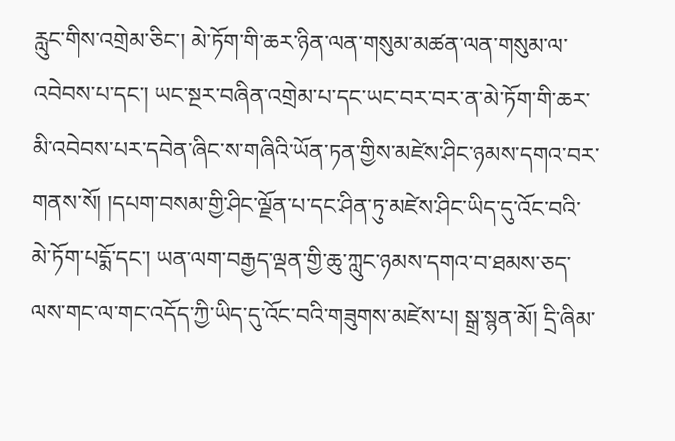རླུང་གིས་འགྲེམ་ཅིང་། མེ་ཏོག་གི་ཆར་ཉིན་ལན་གསུམ་མཚན་ལན་གསུམ་ལ་འབེབས་པ་དང་། ཡང་སྔར་བཞིན་འགྲེམ་པ་དང་ཡང་བར་བར་ན་མེ་ཏོག་གི་ཆར་མི་འབེབས་པར་དབེན་ཞིང་ས་གཞིའི་ཡོན་ཏན་གྱིས་མཛེས་ཤིང་ཉམས་དགའ་བར་གནས་སོ། །དཔག་བསམ་གྱི་ཤིང་ལྗོན་པ་དང་ཤིན་ཏུ་མཛེས་ཤིང་ཡིད་དུ་འོང་བའི་མེ་ཏོག་པདྨོ་དང་། ཡན་ལག་བརྒྱད་ལྡན་གྱི་ཆུ་ཀླུང་ཉམས་དགའ་བ་ཐམས་ཅད་ལས་གང་ལ་གང་འདོད་ཀྱི་ཡིད་དུ་འོང་བའི་གཟུགས་མཛེས་པ། སྒྲ་སྙན་མོ། དྲི་ཞིམ་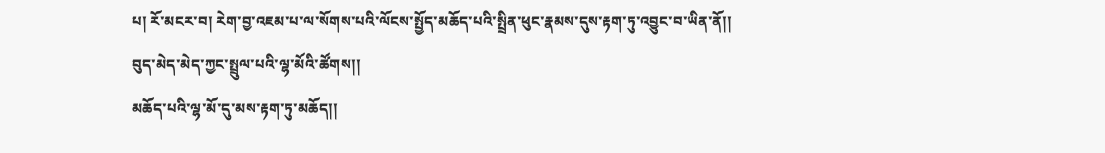པ། རོ་མངར་བ། རེག་བྱ་འཇམ་པ་ལ་སོགས་པའི་ལོངས་སྤྱོད་མཆོད་པའི་སྤྲིན་ཕུང་རྣམས་དུས་རྟག་ཏུ་འབྱུང་བ་ཡིན་ནོ།།
བུད་མེད་མེད་ཀྱང་སྤྲུལ་པའི་ལྷ་མོའི་ཚོགས།།
མཆོད་པའི་ལྷ་མོ་དུ་མས་རྟག་ཏུ་མཆོད།།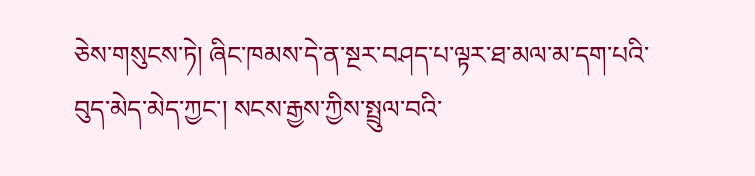ཅེས་གསུངས་ཏེ། ཞིང་ཁམས་དེ་ན་སྔར་བཤད་པ་ལྟར་ཐ་མལ་མ་དག་པའི་བུད་མེད་མེད་ཀྱང་། སངས་རྒྱས་ཀྱིས་སྤྲུལ་བའི་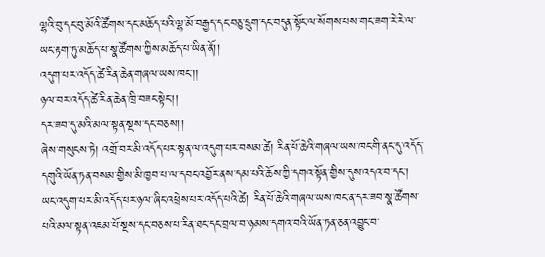ལྷའི་བུ་དང་བུ་མོའི་ཚོགས་དང་མཆོད་པའི་ལྷ་མོ་བརྒྱད་དང་བཅུ་དྲུག་དང་བདུན་སྟོང་ལ་སོགས་པས་གང་ཟག་རེ་རེ་ལ་ཡང་རྟག་ཏུ་མཆོད་པ་སྣ་ཚོགས་ཀྱིས་མཆོད་པ་ཡིན་ནོ།།
འདུག་པར་འདོད་ཚེ་རིན་ཆེན་གཞལ་ཡས་ཁང་།།
ཉལ་བར་འདོད་ཚེ་རིན་ཆེན་ཁྲི་བཟང་སྟེང་།།
དར་ཟབ་དུ་མའི་མལ་སྟན་སྔས་དང་བཅས།།
ཞེས་གསུངས་ཏེ། འགྲོ་བར་མི་འདོད་པར་སྟན་ལ་འདུག་པར་བསམ་ཚེ། རིན་པོ་ཆེའི་གཞལ་ཡས་ཁང་གི་ནང་དུ་འདོད་དགུའི་ཡོན་ཏན་བསམ་གྱིས་མི་ཁྱབ་པ་ལ་དབང་འབྱོར་ནས་དམ་པའི་ཆོས་ཀྱི་དགའ་སྟོན་གྱིས་དུས་འདའ་བ་དང་། ཡང་འདུག་པར་མི་འདོད་པར་ཉལ་ཞིང་འཕྲེས་པར་འདོད་པའི་ཚེ། རིན་པོ་ཆེའི་གཞལ་ཡས་ཁང་ན་དར་ཟབ་སྣ་ཚོགས་པའི་མལ་སྟན་འཇམ་པོ་སྔས་དང་བཅས་པ་རིན་ཐང་དང་བྲལ་བ་ཉམས་དགའ་བའི་ཡོན་ཏན་ཅན་འབྱུང་བ་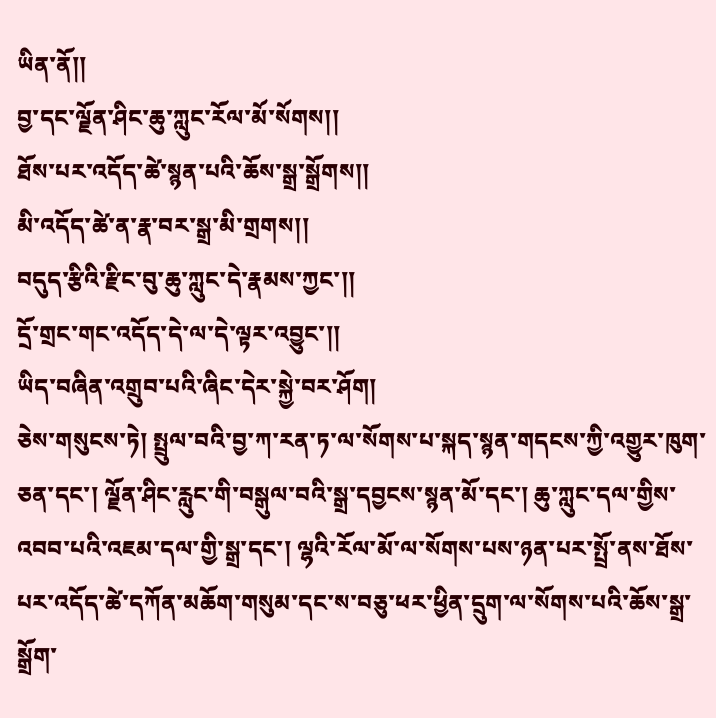ཡིན་ནོ།།
བྱ་དང་ལྗོན་ཤིང་ཆུ་ཀླུང་རོལ་མོ་སོགས།།
ཐོས་པར་འདོད་ཚེ་སྙན་པའི་ཆོས་སྒྲ་སྒྲོགས།།
མི་འདོད་ཚེ་ན་རྣ་བར་སྒྲ་མི་གྲགས།།
བདུད་རྩིའི་རྫིང་བུ་ཆུ་ཀླུང་དེ་རྣམས་ཀྱང་།།
དྲོ་གྲང་གང་འདོད་དེ་ལ་དེ་ལྟར་འབྱུང་།།
ཡིད་བཞིན་འགྲུབ་པའི་ཞིང་དེར་སྐྱེ་བར་ཤོག།
ཅེས་གསུངས་ཏེ། སྤྲུལ་བའི་བྱ་ཀ་རན་ཏ་ལ་སོགས་པ་སྐད་སྙན་གདངས་ཀྱི་འགྱུར་ཁུག་ཅན་དང་། ལྗོན་ཤིང་རླུང་གི་བསྒུལ་བའི་སྒྲ་དབྱངས་སྙན་མོ་དང་། ཆུ་ཀླུང་དལ་གྱིས་འབབ་པའི་འཇམ་དལ་གྱི་སྒྲ་དང་། ལྷའི་རོལ་མོ་ལ་སོགས་པས་ཉན་པར་སྤྲོ་ནས་ཐོས་པར་འདོད་ཚེ་དཀོན་མཆོག་གསུམ་དང་ས་བཅུ་ཕར་ཕྱིན་དྲུག་ལ་སོགས་པའི་ཆོས་སྒྲ་སྒྲོག་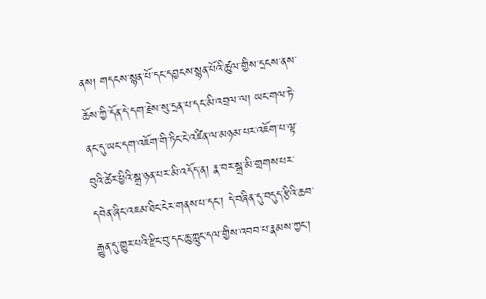ནས། གདངས་སྙན་པོ་དང་དབྱངས་སྙན་པོའི་ཚུལ་གྱིས་དྲངས་ནས་ཆོས་ཀྱི་དོན་དེ་དག་རྗེས་སུ་དྲན་པ་དང་མི་འབྲལ་ལ། ཡང་གལ་ཏེ་ནང་དུ་ཡང་དག་འཇོག་གི་ཏིང་ངེ་འཛིན་ལ་མཉམ་པར་འཇོག་པ་ལྟ་བུའི་ཚེར་ཕྱིའི་སྒྲ་ཉན་པར་མི་འདོད་ན། རྣ་བར་སྒྲ་མི་གྲགས་པར་དབེན་ཞིང་འཇམ་ཐིང་ངེར་གནས་པ་དང་། དེ་བཞིན་དུ་བདུད་རྩིའི་ཆབ་རྒྱུན་དུ་གྱུར་པའི་རྫིང་བུ་དང་ཆུ་ཀླུང་དལ་གྱིས་འབབ་པ་རྣམས་ཀྱང་།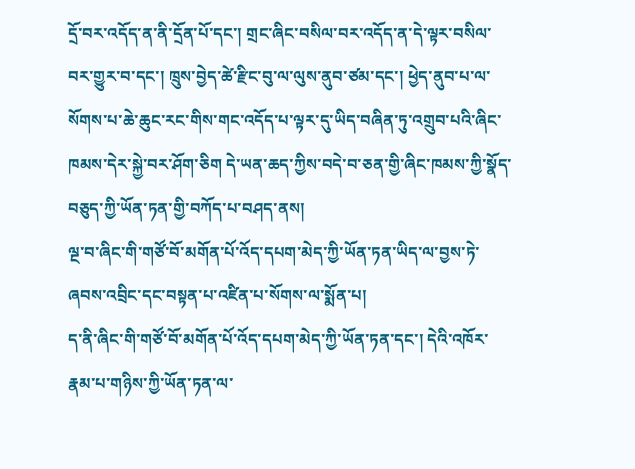དྲོ་བར་འདོད་ན་ནི་དྲོན་པོ་དང་། གྲང་ཞིང་བསིལ་བར་འདོད་ན་དེ་ལྟར་བསིལ་བར་གྱུར་བ་དང་། ཁྲུས་བྱེད་ཚེ་རྫིང་བུ་ལ་ལུས་ནུབ་ཙམ་དང་། ཕྱེད་ནུབ་པ་ལ་སོགས་པ་ཆེ་ཆུང་རང་གིས་གང་འདོད་པ་ལྟར་དུ་ཡིད་བཞིན་ཏུ་འགྲུབ་པའི་ཞིང་ཁམས་དེར་སྐྱེ་བར་ཤོག་ཅིག དེ་ཡན་ཆད་ཀྱིས་བདེ་བ་ཅན་གྱི་ཞིང་ཁམས་ཀྱི་སྣོད་བཅུད་ཀྱི་ཡོན་ཏན་གྱི་བཀོད་པ་བཤད་ནས།
ལྔ་བ་ཞིང་གི་གཙོ་བོ་མགོན་པོ་འོད་དཔག་མེད་ཀྱི་ཡོན་ཏན་ཡིད་ལ་བྱས་ཏེ་ཞབས་འབྲིང་དང་བསྟན་པ་འཛིན་པ་སོགས་ལ་སྨོན་པ།
ད་ནི་ཞིང་གི་གཙོ་བོ་མགོན་པོ་འོད་དཔག་མེད་ཀྱི་ཡོན་ཏན་དང་། དེའི་འཁོར་རྣམ་པ་གཉིས་ཀྱི་ཡོན་ཏན་ལ་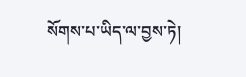སོགས་པ་ཡིད་ལ་བྱས་ཏེ།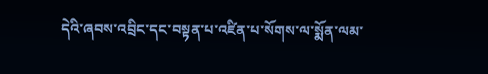དེའི་ཞབས་འབྲིང་དང་བསྟན་པ་འཛིན་པ་སོགས་ལ་སྨོན་ལམ་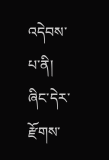འདེབས་པ་ནི།
ཞིང་དེར་རྫོགས་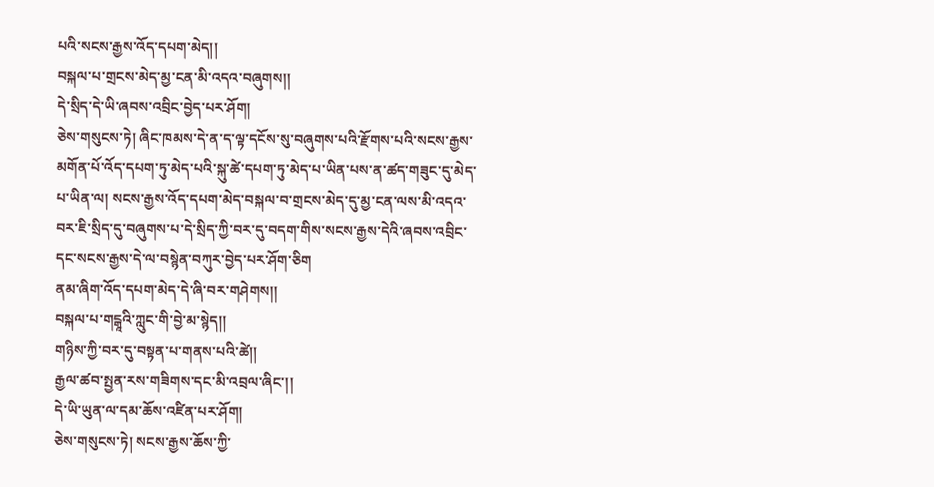པའི་སངས་རྒྱས་འོད་དཔག་མེད།།
བསྐལ་པ་གྲངས་མེད་མྱ་ངན་མི་འདའ་བཞུགས།།
དེ་སྲིད་དེ་ཡི་ཞབས་འབྲིང་བྱེད་པར་ཤོག།
ཅེས་གསུངས་ཏེ། ཞིང་ཁམས་དེ་ན་ད་ལྟ་དངོས་སུ་བཞུགས་པའི་རྫོགས་པའི་སངས་རྒྱས་མགོན་པོ་འོད་དཔག་ཏུ་མེད་པའི་སྐུ་ཚེ་དཔག་ཏུ་མེད་པ་ཡིན་པས་ན་ཚད་གཟུང་དུ་མེད་པ་ཡིན་ལ། སངས་རྒྱས་འོད་དཔག་མེད་བསྐལ་བ་གྲངས་མེད་དུ་མྱ་ངན་ལས་མི་འདའ་བར་ཇི་སྲིད་དུ་བཞུགས་པ་དེ་སྲིད་ཀྱི་བར་དུ་བདག་གིས་སངས་རྒྱས་དེའི་ཞབས་འབྲིང་དང་སངས་རྒྱས་དེ་ལ་བསྙེན་བཀུར་བྱེད་པར་ཤོག་ཅིག
ནམ་ཞིག་འོད་དཔག་མེད་དེ་ཞི་བར་གཤེགས།།
བསྐལ་པ་གངྒཱའི་ཀླུང་གི་བྱེ་མ་སྙེད།།
གཉིས་ཀྱི་བར་དུ་བསྟན་པ་གནས་པའི་ཚེ།།
རྒྱལ་ཚབ་སྤྱན་རས་གཟིགས་དང་མི་འབྲལ་ཞིང་།།
དེ་ཡི་ཡུན་ལ་དམ་ཆོས་འཛིན་པར་ཤོག།
ཅེས་གསུངས་ཏེ། སངས་རྒྱས་ཆོས་ཀྱི་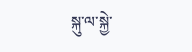སྐུ་ལ་སྐྱེ་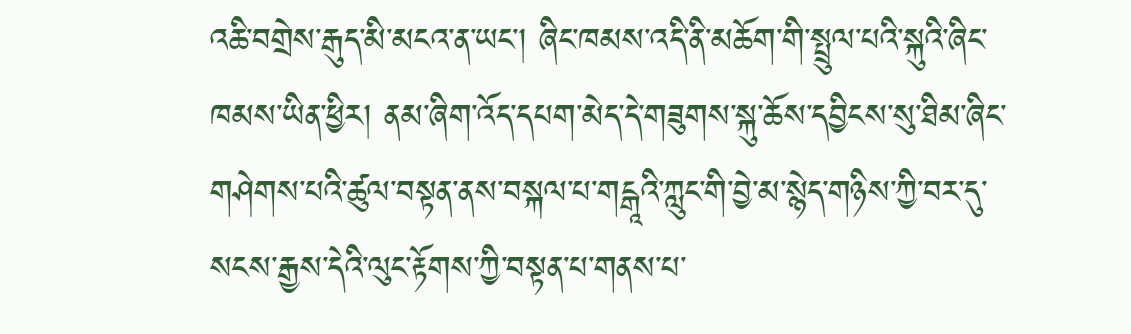འཆི་བགྲེས་རྒུད་མི་མངའ་ན་ཡང་། ཞིང་ཁམས་འདི་ནི་མཆོག་གི་སྤྲུལ་པའི་སྐུའི་ཞིང་ཁམས་ཡིན་ཕྱིར། ནམ་ཞིག་འོད་དཔག་མེད་དེ་གཟུགས་སྐུ་ཆོས་དབྱིངས་སུ་ཐིམ་ཞིང་གཤེགས་པའི་ཚུལ་བསྟན་ནས་བསྐལ་པ་གངྒཱའི་ཀླུང་གི་བྱེ་མ་སྙེད་གཉིས་ཀྱི་བར་དུ་སངས་རྒྱས་དེའི་ལུང་རྟོགས་ཀྱི་བསྟན་པ་གནས་པ་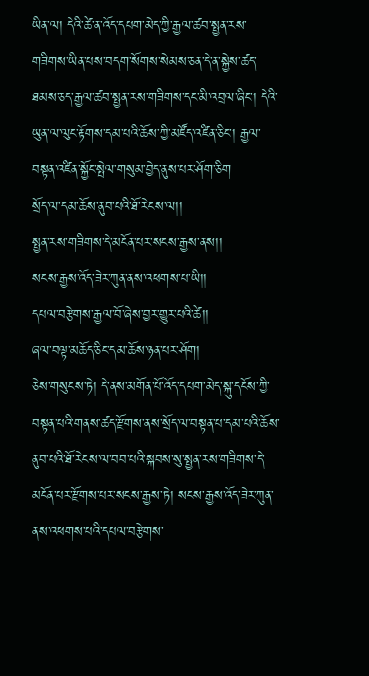ཡིན་ལ། དེའི་ཚེ་ན་འོད་དཔག་མེད་ཀྱི་རྒྱལ་ཚབ་སྤྱན་རས་གཟིགས་ཡིན་པས་བདག་སོགས་སེམས་ཅན་དེ་ན་སྐྱེས་ཚད་ཐམས་ཅད་རྒྱལ་ཚབ་སྤྱན་རས་གཟིགས་དང་མི་འབྲལ་ཞིང་། དེའི་ཡུན་ལ་ལུང་རྟོགས་དམ་པའི་ཆོས་ཀྱི་མཛོད་འཛིན་ཅིང་། རྒྱལ་བསྟན་འཛིན་སྐྱོང་སྤེལ་གསུམ་བྱེད་ནུས་པར་ཤོག་ཅིག
སྲོད་ལ་དམ་ཆོས་ནུབ་པའི་ཐོ་རེངས་ལ།།
སྤྱན་རས་གཟིགས་དེ་མངོན་པར་སངས་རྒྱས་ནས།།
སངས་རྒྱས་འོད་ཟེར་ཀུན་ནས་འཕགས་པ་ཡི།།
དཔལ་བརྩེགས་རྒྱལ་བོ་ཞེས་བྱར་གྱུར་པའི་ཚེ།།
ཞལ་བལྟ་མཆོད་ཅིང་དམ་ཆོས་ཉན་པར་ཤོག།
ཅེས་གསུངས་ཏེ། དེ་ནས་མགོན་པོ་འོད་དཔག་མེད་སྐུ་དངོས་ཀྱི་བསྟན་པའི་གནས་ཚད་རྫོགས་ནས་སྲོད་ལ་བསྟན་པ་དམ་པའི་ཆོས་ནུབ་པའི་ཐོ་རེངས་ལ་བབ་པའི་སྐབས་སུ་སྤྱན་རས་གཟིགས་དེ་མངོན་པར་རྫོགས་པར་སངས་རྒྱས་ཏེ། སངས་རྒྱས་འོད་ཟེར་ཀུན་ནས་འཕགས་པའི་དཔལ་བརྩེགས་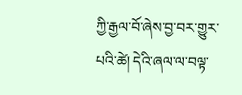ཀྱི་རྒྱལ་བོ་ཞེས་བྱ་བར་གྱུར་པའི་ཚེ། དེའི་ཞལ་ལ་བལྟ་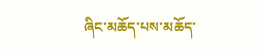ཞིང་མཆོད་པས་མཆོད་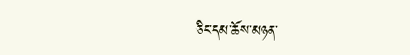ཅིང་དམ་ཆོས་མཉན་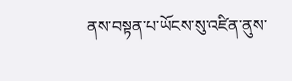ནས་བསྟན་པ་ཡོངས་སུ་འཛིན་ནུས་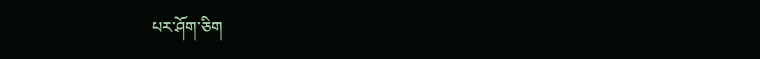པར་ཤོག་ཅིག